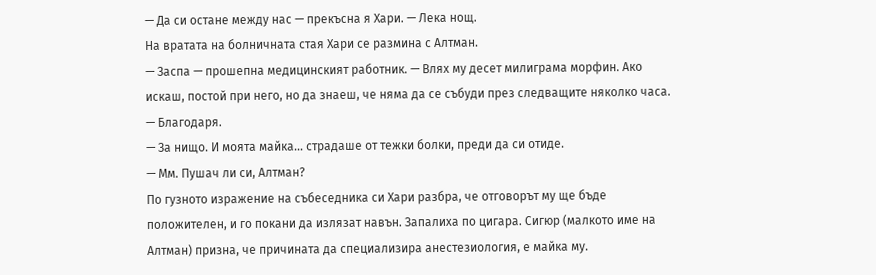— Да си остане между нас — прекъсна я Хари. — Лека нощ.
На вратата на болничната стая Хари се размина с Алтман.
— Заспа — прошепна медицинският работник. — Влях му десет милиграма морфин. Ако искаш, постой при него, но да знаеш, че няма да се събуди през следващите няколко часа.
— Благодаря.
— За нищо. И моята майка… страдаше от тежки болки, преди да си отиде.
— Мм. Пушач ли си, Алтман?
По гузното изражение на събеседника си Хари разбра, че отговорът му ще бъде положителен, и го покани да излязат навън. Запалиха по цигара. Сигюр (малкото име на Алтман) призна, че причината да специализира анестезиология, е майка му.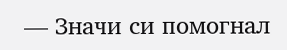— Значи си помогнал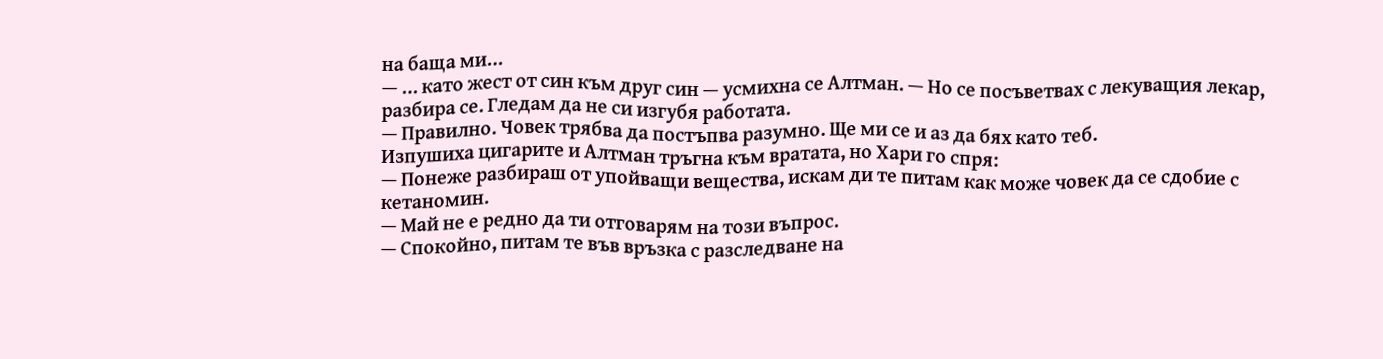на баща ми…
— … като жест от син към друг син — усмихна се Алтман. — Но се посъветвах с лекуващия лекар, разбира се. Гледам да не си изгубя работата.
— Правилно. Човек трябва да постъпва разумно. Ще ми се и аз да бях като теб.
Изпушиха цигарите и Алтман тръгна към вратата, но Хари го спря:
— Понеже разбираш от упойващи вещества, искам ди те питам как може човек да се сдобие с кетаномин.
— Май не е редно да ти отговарям на този въпрос.
— Спокойно, питам те във връзка с разследване на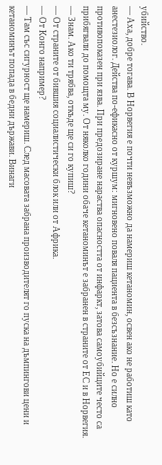убийство.
— Аха, добре тогава. В Норвегия е почти невъзможно да намериш кетаномин, освен ако не работиш като анестезиолог. Действа по-ефикасно от куршум: мигновено поваля пациента в безсъзнание. Но е силно противопоказен при язва. При предозиране нараства опасността от инфаркт, затова самоубийците често са прибягвали до помощта му. От няколко години обаче кетаноминът е забранен в страните от ЕС и в Норвегия.
— Знам. Ако ти трябва, откъде ще си го купиш?
— От страните от бившия социалистически блок или от Африка.
— От Конго например?
— Там със сигурност ще намериш. След масовата забрана производителят го пуска на дъмпингови цени и кетаноминът попада в бедни държави. Винаги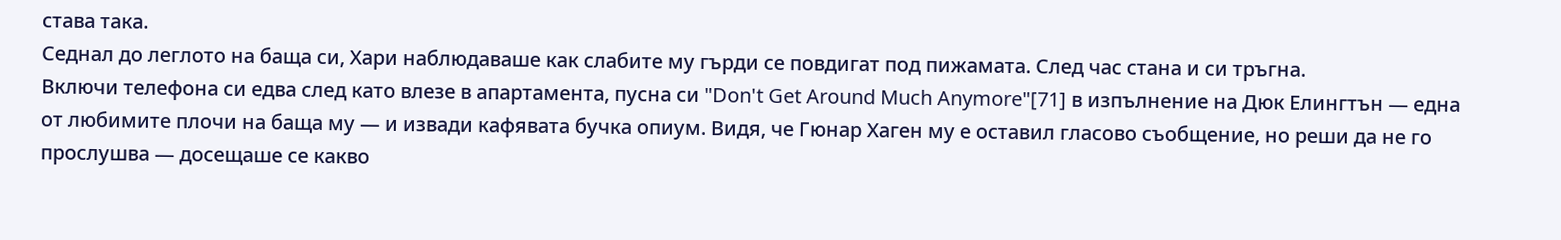става така.
Седнал до леглото на баща си, Хари наблюдаваше как слабите му гърди се повдигат под пижамата. След час стана и си тръгна.
Включи телефона си едва след като влезе в апартамента, пусна си "Don't Get Around Much Anymore"[71] в изпълнение на Дюк Елингтън — една от любимите плочи на баща му — и извади кафявата бучка опиум. Видя, че Гюнар Хаген му е оставил гласово съобщение, но реши да не го прослушва — досещаше се какво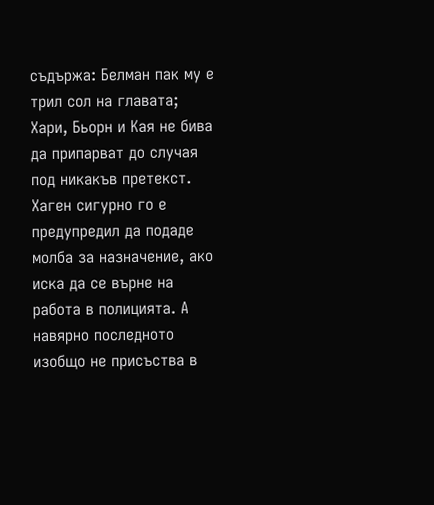съдържа: Белман пак му е трил сол на главата; Хари, Бьорн и Кая не бива да припарват до случая под никакъв претекст. Хаген сигурно го е предупредил да подаде молба за назначение, ако иска да се върне на работа в полицията. А навярно последното изобщо не присъства в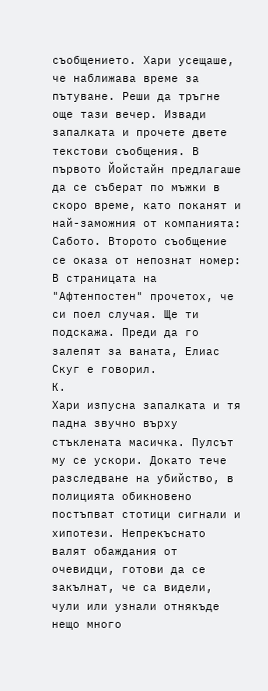съобщението. Хари усещаше, че наближава време за пътуване. Реши да тръгне още тази вечер. Извади запалката и прочете двете текстови съобщения. В първото Йойстайн предлагаше да се съберат по мъжки в скоро време, като поканят и най-заможния от компанията: Сабото. Второто съобщение се оказа от непознат номер:
В страницата на "Афтенпостен" прочетох, че си поел случая. Ще ти подскажа. Преди да го залепят за ваната, Елиас Скуг е говорил.
К.
Хари изпусна запалката и тя падна звучно върху стъклената масичка. Пулсът му се ускори. Докато тече разследване на убийство, в полицията обикновено постъпват стотици сигнали и хипотези. Непрекъснато валят обаждания от очевидци, готови да се закълнат, че са видели, чули или узнали отнякъде нещо много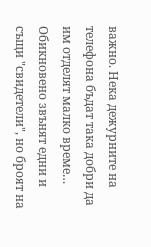важно. Нека дежурните на телефона бъдат така добри да им отделят малко време… Обикновено звънят едни и същи "свидетели", но броят на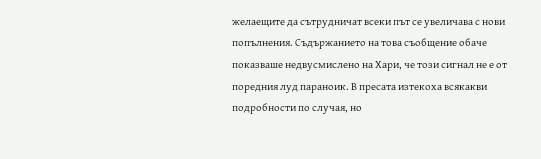желаещите да сътрудничат всеки път се увеличава с нови попълнения. Съдържанието на това съобщение обаче показваше недвусмислено на Хари, че този сигнал не е от поредния луд параноик. В пресата изтекоха всякакви подробности по случая, но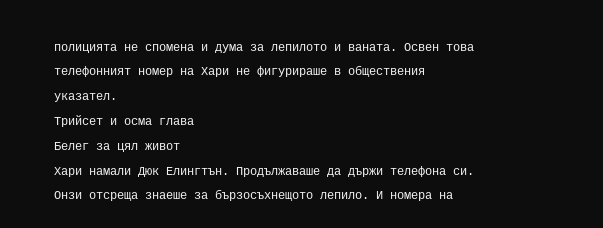полицията не спомена и дума за лепилото и ваната. Освен това телефонният номер на Хари не фигурираше в обществения указател.
Трийсет и осма глава
Белег за цял живот
Хари намали Дюк Елингтън. Продължаваше да държи телефона си. Онзи отсреща знаеше за бързосъхнещото лепило. И номера на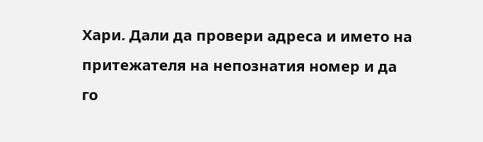Хари. Дали да провери адреса и името на притежателя на непознатия номер и да го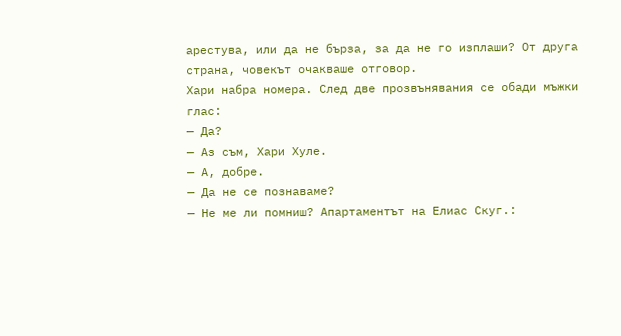арестува, или да не бърза, за да не го изплаши? От друга страна, човекът очакваше отговор.
Хари набра номера. След две прозвънявания се обади мъжки глас:
— Да?
— Аз съм, Хари Хуле.
— А, добре.
— Да не се познаваме?
— Не ме ли помниш? Апартаментът на Елиас Скуг.: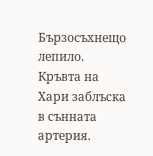Бързосъхнещо лепило.
Кръвта на Хари заблъска в сънната артерия.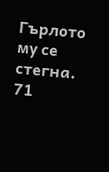Гърлото му се стегна.
71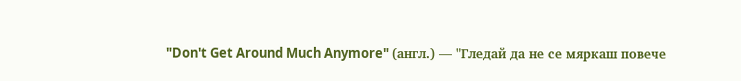"Don't Get Around Much Anymore" (англ.) — "Гледай да не се мяркаш повече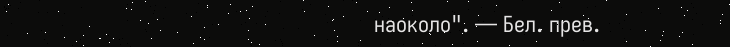наоколо". — Бел. прев.